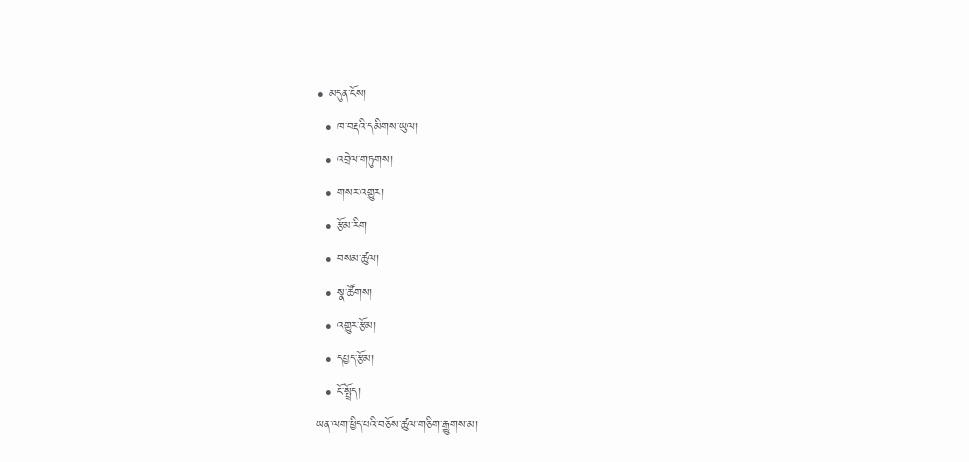• མདུན་ངོས།
  • ཁ་བརྡའི་དམིགས་ཡུལ།
  • འབྲེལ་གཏུགས།
  • གསར་འགྱུར།
  • རྩོམ་རིག
  • བསམ་ཚུལ།
  • སྣ་ཚོགས།
  • འགྱུར་རྩོམ།
  • དཔྱད་རྩོམ།
  • ངོ་སྤྲོད།
ཡན་ལག་ཕྱིད་པའི་བཅོས་ཚུལ་གཅིག་རྒྱུགས་མ།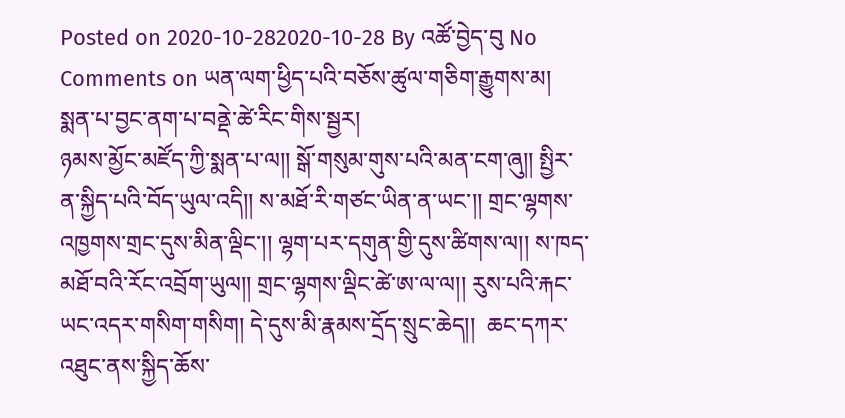Posted on 2020-10-282020-10-28 By འཚོ་བྱེད་བུ No Comments on ཡན་ལག་ཕྱིད་པའི་བཅོས་ཚུལ་གཅིག་རྒྱུགས་མ།
སྨན་པ་བྱང་ནག་པ་བནྡེ་ཚེ་རིང་གིས་སྦྱར།
ཉམས་མྱོང་མཛོད་ཀྱི་སྨན་པ་ལ།། སྒོ་གསུམ་གུས་པའི་མན་ངག་ཞུ།། སྤྱིར་ན་སྐྱིད་པའི་བོད་ཡུལ་འདི།། ས་མཐོ་རི་གཙང་ཡིན་ན་ཡང་།། གྲང་ལྷགས་འཁྱགས་གྲང་དུས་མིན་ལྡིང་།། ལྷག་པར་དགུན་གྱི་དུས་ཚིགས་ལ།། ས་ཁད་མཐོ་བའི་རོང་འབྲོག་ཡུལ།། གྲང་ལྷགས་ལྡིང་ཚེ་ཨ་ལ་ལ།། རུས་པའི་རྐང་ཡང་འདར་གསིག་གསིག། དེ་དུས་མི་རྣམས་དྲོད་སྲུང་ཆེད།།  ཆང་དཀར་འཐུང་ནས་སྐྱིད་ཆོས་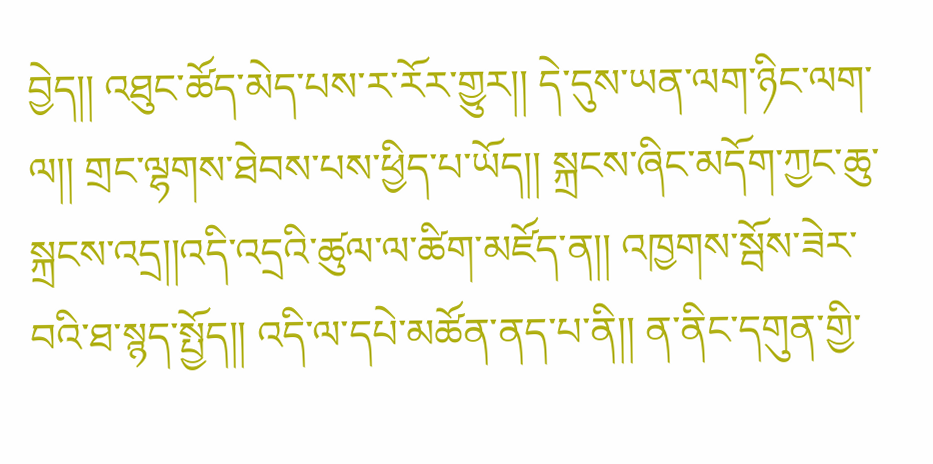བྱེད།། འཐུང་ཚོད་མེད་པས་ར་རོར་གྱུར།། དེ་དུས་ཡན་ལག་ཉིང་ལག་ལ།། གྲང་ལྷགས་ཐེབས་པས་ཕྱིད་པ་ཡོད།། སྐྲངས་ཞིང་མདོག་ཀྱང་ཆུ་སྐྲངས་འདྲ།།འདི་འདྲའི་ཚུལ་ལ་ཚིག་མཛོད་ན།། འཁྱགས་སྦོས་ཟེར་བའི་ཐ་སྙད་སྤྱོད།། འདི་ལ་དཔེ་མཚོན་ནད་པ་ནི།། ན་ནིང་དགུན་གྱི་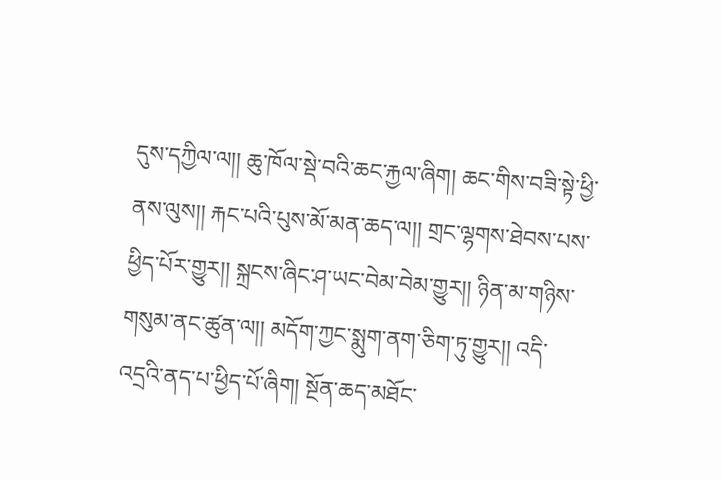དུས་དཀྱིལ་ལ།། ཆུ་ཁོལ་སྡེ་བའི་ཆང་རྐྱལ་ཞིག། ཆང་གིས་བཟི་སྟེ་ཕྱི་ནས་ལུས།། རྐང་པའི་པུས་མོ་མན་ཆད་ལ།། གྲང་ལྷགས་ཐེབས་པས་ཕྱིད་པོར་གྱུར།། སྐྲངས་ཞིང་ཤ་ཡང་བེམ་བེམ་གྱུར།། ཉིན་མ་གཉིས་གསུམ་ནང་ཚུན་ལ།། མདོག་ཀྱང་སྨུག་ནག་ཅིག་ཏུ་གྱུར།། འདི་འདྲའི་ནད་པ་ཕྱིད་པོ་ཞིག། སྔོན་ཆད་མཐོང་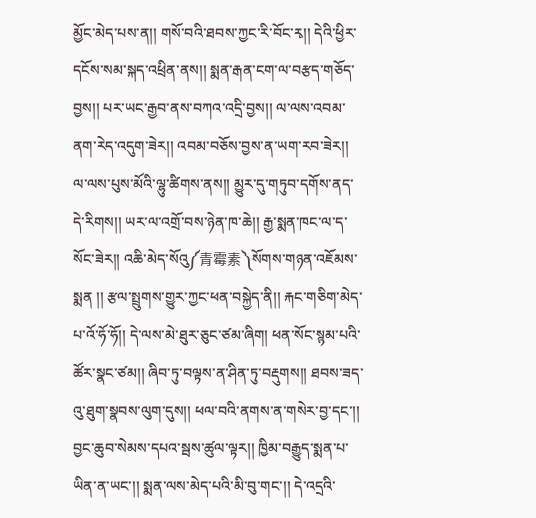མྱོང་མེད་པས་ན།། གསོ་བའི་ཐབས་ཀྱང་རི་བོང་རྭ།། དེའི་ཕྱིར་དངོས་སམ་སྐད་འཕྲིན་ནས།། སྨན་རྒན་ངག་ལ་བརྩད་གཅོད་བྱས།། པར་ཡང་རྒྱབ་ནས་བཀའ་འདྲི་བྱས།། ལ་ལས་འབམ་ནག་རེད་འདུག་ཟེར།། འབམ་བཅོས་བྱས་ན་ཡག་རབ་ཟེར།། ལ་ལས་པུས་མོའི་ལྷུ་ཚིགས་ནས།། མྱུར་དུ་གཏུབ་དགོས་ནད་དེ་རིགས།། ཡར་ལ་འགྲོ་བས་ཉེན་ཁ་ཆེ།། རྒྱ་སྨན་ཁང་ལ་ད་སོང་ཟེར།། འཆི་མེད་སོའུ༼青霉素༽སོགས་གཉན་འཇོམས་སྨན །། རྩལ་སྤྲུགས་གྱུར་ཀྱང་ཕན་བསྐྱེད་ནི།། རྐང་གཅིག་མེད་པ་འོ་ཧོ་ཧོ།། དེ་ལས་མེ་ཐུར་ཅུང་ཙམ་ཞིག། ཕན་སོང་སྙམ་པའི་ཚོར་སྣང་ཙམ།། ཞིབ་ཏུ་བལྟས་ན་ཤིན་ཏུ་བརྡུགས།། ཐབས་ཟད་འུ་ཐུག་སྣབས་ལུག་དུས།། ཕལ་བའི་ནགས་ན་གསེར་བྱ་དང་།། བྱང་ཆུབ་སེམས་དཔའ་སྦས་ཚུལ་ལྟར།། ཁྱིམ་བརྒྱུད་སྨན་པ་ཡིན་ན་ཡང་།། སྨན་ལས་མེད་པའི་མི་བུ་གང་།། དེ་འདྲའི་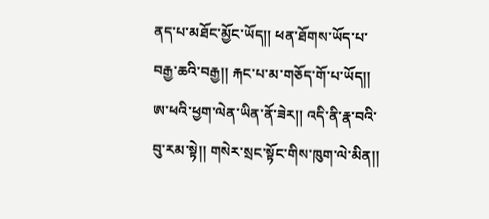ནད་པ་མཐོང་མྱོང་ཡོད།། ཕན་ཐོགས་ཡོད་པ་བརྒྱ་ཆའི་བརྒྱ།། རྐང་པ་མ་གཅོད་གོ་པ་ཡོད།། ཨ་ཕའི་ཕྱག་ལེན་ཡིན་ནོ་ཟེར།། འདི་ནི་རྣ་བའི་བུ་རམ་སྟེ།། གསེར་སྲང་སྟོང་གིས་ཁུག་ལེ་མིན།།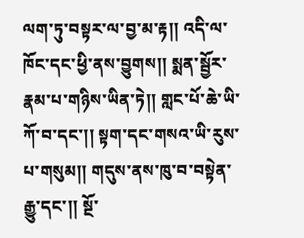ལག་ཏུ་བསྟར་ལ་བྱ་མ་རྟ།། འདི་ལ་ཁོང་དང་ཕྱི་ནས་བྱུགས།། སྨན་སྦྱོར་རྣམ་པ་གཉིས་ཡིན་ཏེ།། གླང་པོ་ཆེ་ཡི་ཀོ་བ་དང་།། སྟག་དང་གསའ་ཡི་རུས་པ་གསུམ།། གདུས་ནས་ཁུ་བ་བསྟེན་རྒྱུ་དང་།། སྔོ་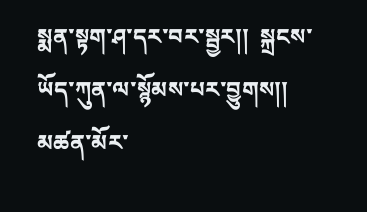སྨན་སྟག་ཤ་དར་བར་སྦྱར།།  སྐྲངས་ཡོད་ཀུན་ལ་སྙོམས་པར་བྱུགས།། མཚན་མོར་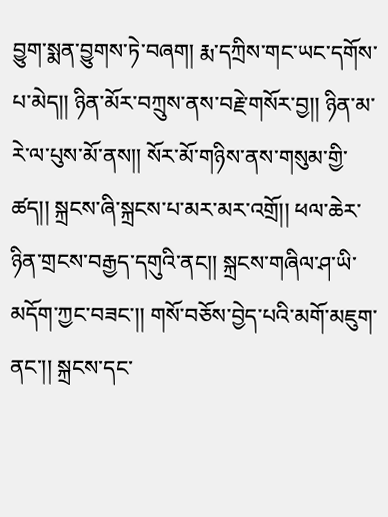བྱུག་སྨན་བྱུགས་ཏེ་བཞག། རྨ་དཀྲིས་གང་ཡང་དགོས་པ་མེད།། ཉིན་མོར་བཀྲུས་ནས་བརྗེ་གསོར་བྱ།། ཉིན་མ་རེ་ལ་པུས་མོ་ནས།། སོར་མོ་གཉིས་ནས་གསུམ་གྱི་ཚད།། སྐྲངས་ཞི་སྐྲངས་པ་མར་མར་འགྲོ།། ཕལ་ཆེར་ཉིན་གྲངས་བརྒྱད་དགུའི་ནང།། སྐྲངས་གཞིལ་ཤ་ཡི་མདོག་ཀྱང་བཟང་།། གསོ་བཅོས་བྱེད་པའི་མགོ་མཇུག་ནང་།། སྐྲངས་དང་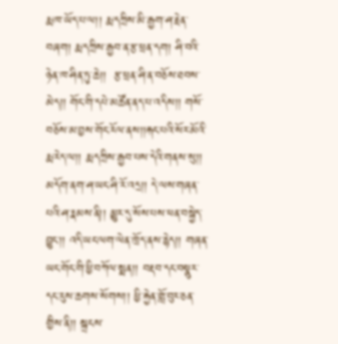རྨ་ཁ་ཡོད་པ་ལ།། རྨ་དཀྲིས་མི་རྒྱག་ཤ་རྗེན་བཞག། རྨ་དཀྲིས་རྒྱབ་ན་རྩ་ཕྲན་དག། ཤི་བའི་ཉེན་ཁ་ཤིན་ཏུ་ཆེ།།  རྩ་ཕྲན་ཤི་ན་བཅོས་ཐབས་མེད།། གོང་གི་དཔེ་མཚོན་ནད་པ་འདིས།། གསོ་བཅོས་མ་བྱས་གོང་རོལ་ནས།།རྐང་པའི་སོར་མོའི་རྨ་རེད་ལ།། རྨ་དཀྲིས་རྒྱབ་པས་དེའི་གནས་སུ།། མདོག་ནག་ཤ་ཡང་ཤི་རོ་འདྲ།། དེ་ལས་གཞན་པའི་ཤ་རྣམས་ནི།། མྱུར་དུ་སོས་པས་ཕན་བསྐྱེད་བྱུང་།། འདི་ཡང་ལག་ལེན་ཁྲོད་ནས་རྙེད།། གཞན་ཡང་གོང་གི་ཕྱི་བཀོལ་སྨན།། བརྡབ་དང་བསྣུར་དང་རུས་ཆགས་སོགས།། ཕྱི་རྐྱེན་གློ་བུར་ཅན་གྱིས་ནི།། སྐྲངས་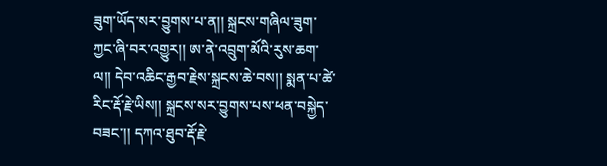ཟུག་ཡོད་སར་བྱུགས་པ་ན།། སྐྲངས་གཞིལ་ཟུག་ཀྱང་ཞི་བར་འགྱུར།། ཨ་ནེ་འབྲུག་མོའི་རུས་ཆག་ལ།། དེབ་འཆིང་རྒྱབ་རྗེས་སྐྲངས་ཆེ་བས།། སྨན་པ་ཚེ་རིང་རྡོ་རྗེ་ཡིས།། སྐྲངས་སར་བྱུགས་པས་ཕན་བསྐྱེད་བཟང་།། དཀའ་ཐུབ་རྡོ་རྗེ་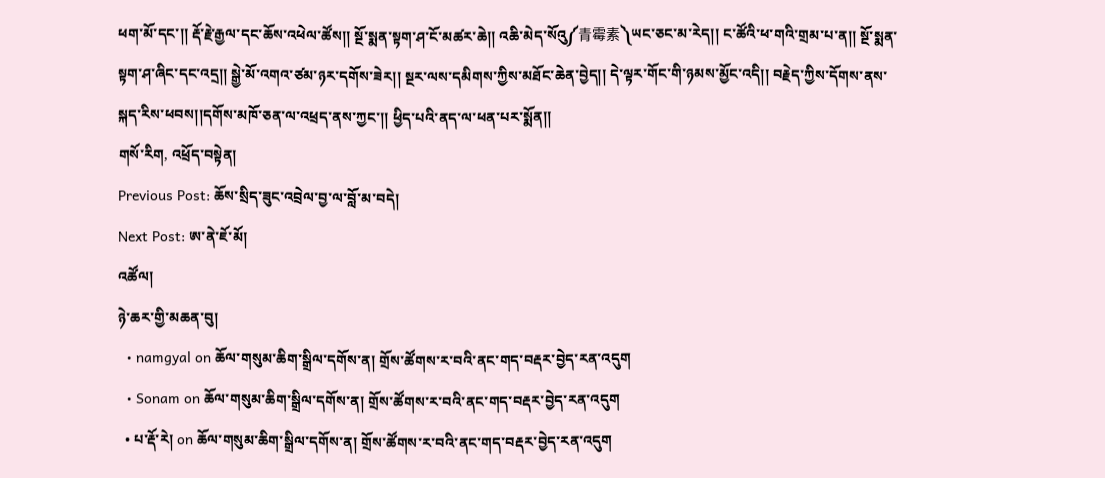ཕག་མོ་དང་།། རྡོ་རྗེ་རྒྱལ་དང་ཆོས་འཕེལ་ཚོས།། སྔོ་སྨན་སྟག་ཤ་ངོ་མཚར་ཆེ།། འཆི་མེད་སོའུ༼青霉素༽ཡང་ཅང་མ་རེད།། ང་ཚོའི་ཕ་གའི་གྲམ་པ་ན།། སྔོ་སྨན་སྟག་ཤ་ཞིང་དང་འདྲ།། སྒྱེ་མོ་འགའ་ཙམ་ཉར་དགོས་ཟེར།། སྔར་ལས་དམིགས་ཀྱིས་མཐོང་ཆེན་བྱེད།། དེ་ལྟར་གོང་གི་ཉམས་མྱོང་འདི།། བརྗེད་ཀྱིས་དོགས་ནས་སྐད་རིས་ཕབས།།དགོས་མཁོ་ཅན་ལ་འཕྲད་ནས་ཀྱང་།། ཕྱིད་པའི་ནད་ལ་ཕན་པར་སྨོན།།
གསོ་རིག, འཕྲོད་བསྟེན།
Previous Post: ཆོས་སྲིད་ཟུང་འབྲེལ་བྱ་ལ་བློ་མ་བདེ།
Next Post: ཨ་ནེ་ཇོ་མོ།
འཚོལ།
ཉེ་ཆར་གྱི་མཆན་བུ།
  • namgyal on ཆོལ་གསུམ་ཆིག་སྒྲིལ་དགོས་ན། གྲོས་ཚོགས་ར་བའི་ནང་གད་བརྡར་བྱེད་རན་འདུག
  • Sonam on ཆོལ་གསུམ་ཆིག་སྒྲིལ་དགོས་ན། གྲོས་ཚོགས་ར་བའི་ནང་གད་བརྡར་བྱེད་རན་འདུག
  • པ་རྡོ་རེ། on ཆོལ་གསུམ་ཆིག་སྒྲིལ་དགོས་ན། གྲོས་ཚོགས་ར་བའི་ནང་གད་བརྡར་བྱེད་རན་འདུག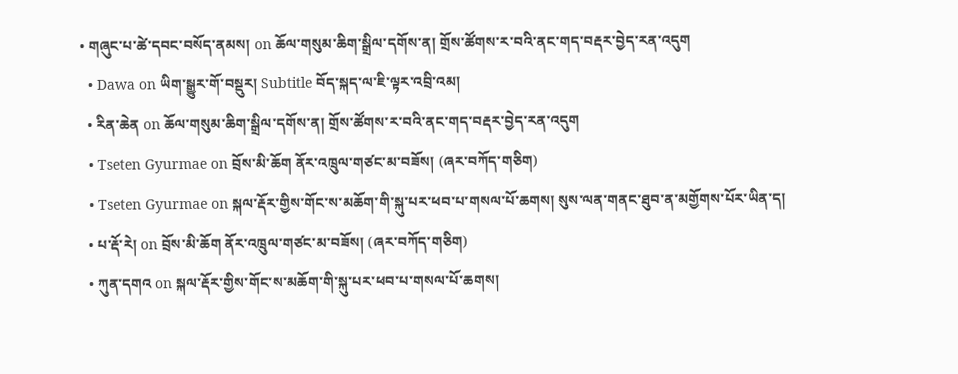• གཞུང་པ་ཚེ་དབང་བསོད་ནམས། on ཆོལ་གསུམ་ཆིག་སྒྲིལ་དགོས་ན། གྲོས་ཚོགས་ར་བའི་ནང་གད་བརྡར་བྱེད་རན་འདུག
  • Dawa on ཡིག་སྒྱུར་གོ་བསྡུར། Subtitle བོད་སྐད་ལ་ཇི་ལྟར་འབྲི་འམ།
  • རིན་ཆེན on ཆོལ་གསུམ་ཆིག་སྒྲིལ་དགོས་ན། གྲོས་ཚོགས་ར་བའི་ནང་གད་བརྡར་བྱེད་རན་འདུག
  • Tseten Gyurmae on བྲོས་མི་ཆོག ནོར་འཁྲུལ་གཙང་མ་བཟོས། (ཞར་བཀོད་གཅིག)
  • Tseten Gyurmae on སྐལ་རྡོར་གྱིས་གོང་ས་མཆོག་གི་སྐུ་པར་ཕབ་པ་གསལ་པོ་ཆགས། སུས་ལན་གནང་ཐུབ་ན་མགྱོགས་པོར་ཡིན་ད།
  • པ་རྡོ་རེ། on བྲོས་མི་ཆོག ནོར་འཁྲུལ་གཙང་མ་བཟོས། (ཞར་བཀོད་གཅིག)
  • ཀུན་དགའ on སྐལ་རྡོར་གྱིས་གོང་ས་མཆོག་གི་སྐུ་པར་ཕབ་པ་གསལ་པོ་ཆགས།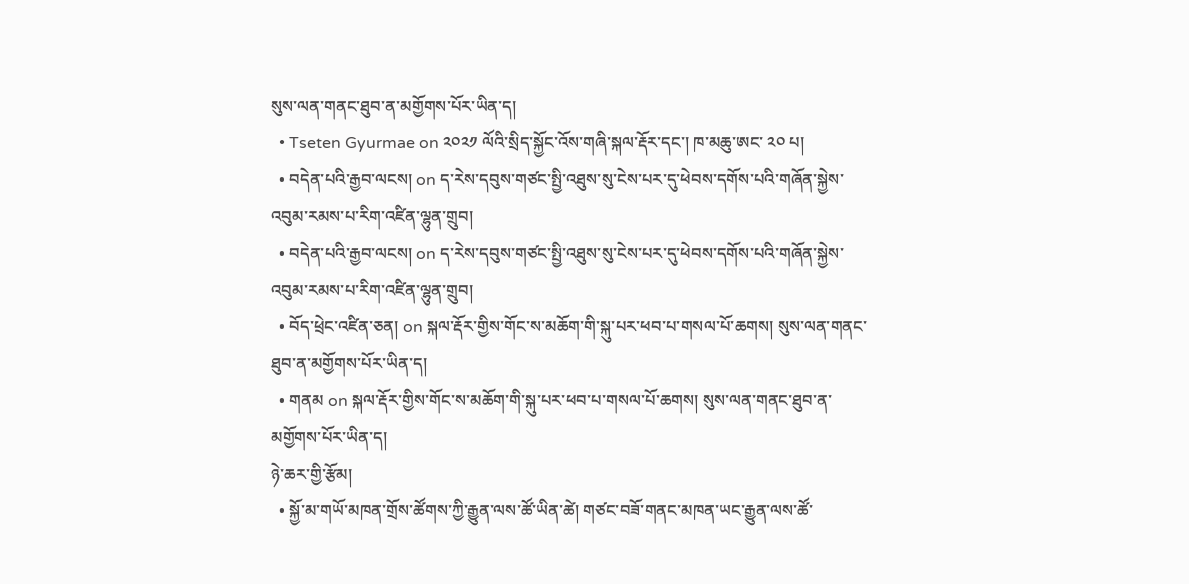སུས་ལན་གནང་ཐུབ་ན་མགྱོགས་པོར་ཡིན་ད།
  • Tseten Gyurmae on ༢༠༢༡ ལོའི་སྲིད་སྐྱོང་འོས་གཞི་སྐལ་རྡོར་དང་། ཁ་མཆུ་ཨང་ ༢༠ པ།
  • བདེན་པའི་རྒྱབ་ལངས། on ད་རེས་དབུས་གཙང་སྤྱི་འཐུས་སུ་ངེས་པར་དུ་ཕེབས་དགོས་པའི་གཞོན་སྐྱེས་འབུམ་རམས་པ་རིག་འཛིན་ལྷུན་གྲུབ།
  • བདེན་པའི་རྒྱབ་ལངས། on ད་རེས་དབུས་གཙང་སྤྱི་འཐུས་སུ་ངེས་པར་དུ་ཕེབས་དགོས་པའི་གཞོན་སྐྱེས་འབུམ་རམས་པ་རིག་འཛིན་ལྷུན་གྲུབ།
  • བོད་ཕྲེང་འཛིན་ཅན། on སྐལ་རྡོར་གྱིས་གོང་ས་མཆོག་གི་སྐུ་པར་ཕབ་པ་གསལ་པོ་ཆགས། སུས་ལན་གནང་ཐུབ་ན་མགྱོགས་པོར་ཡིན་ད།
  • གནམ on སྐལ་རྡོར་གྱིས་གོང་ས་མཆོག་གི་སྐུ་པར་ཕབ་པ་གསལ་པོ་ཆགས། སུས་ལན་གནང་ཐུབ་ན་མགྱོགས་པོར་ཡིན་ད།
ཉེ་ཆར་གྱི་རྩོམ།
  • སྐྱོ་མ་གཡོ་མཁན་གྲོས་ཚོགས་ཀྱི་རྒྱུན་ལས་ཚོ་ཡིན་ཚེ། གཙང་བཟོ་གནང་མཁན་ཡང་རྒྱུན་ལས་ཚོ་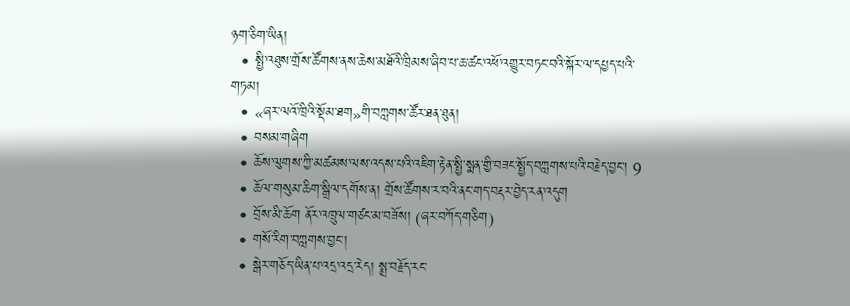ཉག་ཅིག་ཡིན།
  • སྤྱི་འཐུས་གྲོས་ཚོགས་ནས་ཆེས་མཐོའི་ཁྲིམས་ཞིབ་པ་ཆ་ཚང་འཕོ་འགྱུར་བཏང་བའི་སྐོར་ལ་དཔྱད་པའི་གཏམ།
  • «ཞར་ལའོ་ཁྲིའི་སྡོམ་ཐག»གི་བཀླགས་ཚོར་ཐན་ཐུན།
  • བསམ་གཞིག
  • ཆོས་ལུགས་ཀྱི་མཚམས་ལས་འདས་པའི་འཇིག་རྟེན་སྤྱི་སྨན་གྱི་བཟང་སྤྱོད་བཀླགས་པའི་བརྗེད་བྱང་། 9
  • ཆོལ་གསུམ་ཆིག་སྒྲིལ་དགོས་ན། གྲོས་ཚོགས་ར་བའི་ནང་གད་བརྡར་བྱེད་རན་འདུག
  • བྲོས་མི་ཆོག ནོར་འཁྲུལ་གཙང་མ་བཟོས། (ཞར་བཀོད་གཅིག)
  • གསོ་རིག་བཀླགས་བྱང་།
  • སྒེར་གཅོད་ཡིན་པ་འདྲ་འདྲ་རེད། སྨྲ་བརྗོད་རང་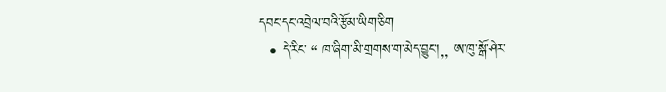དབང་དང་འབྲེལ་བའི་རྩོམ་ཡིག་ཅིག
  • དེ་རིང་ “ ཁ་ཞིག་མི་གྲགས་ག་མེད་བྱུང་།,, ཨ་ཁུ་སྒོ་ཤེར་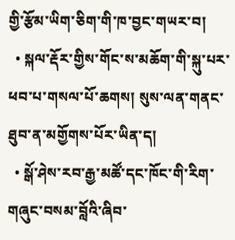གྱི་རྩོམ་ཡིག་ཅིག་གི་ཁ་བྱང་གཡར་བ།
  • སྐལ་རྡོར་གྱིས་གོང་ས་མཆོག་གི་སྐུ་པར་ཕབ་པ་གསལ་པོ་ཆགས། སུས་ལན་གནང་ཐུབ་ན་མགྱོགས་པོར་ཡིན་ད།
  • སྒོ་ཤེས་རབ་རྒྱ་མཚོ་དང་ཁོང་གི་རིག་གཞུང་བསམ་བློའི་ཞིབ་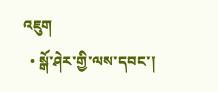འཇུག
  • སྒོ་ཤེར་གྱི་ལས་དབང་།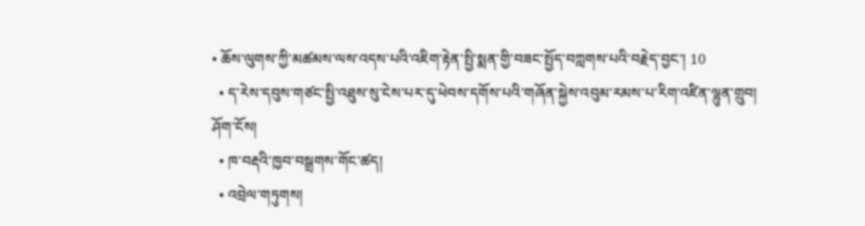• ཆོས་ལུགས་ཀྱི་མཚམས་ལས་འདས་པའི་འཇིག་རྟེན་སྤྱི་སྨན་གྱི་བཟང་སྤྱོད་བཀླགས་པའི་བརྗེད་བྱང་། 10
  • ད་རེས་དབུས་གཙང་སྤྱི་འཐུས་སུ་ངེས་པར་དུ་ཕེབས་དགོས་པའི་གཞོན་སྐྱེས་འབུམ་རམས་པ་རིག་འཛིན་ལྷུན་གྲུབ།
ཤོག་ངོས།
  • ཁ་བརྡའི་ཁྱབ་བསྒྲགས་གོང་ཚད།
  • འབྲེལ་གཏུགས།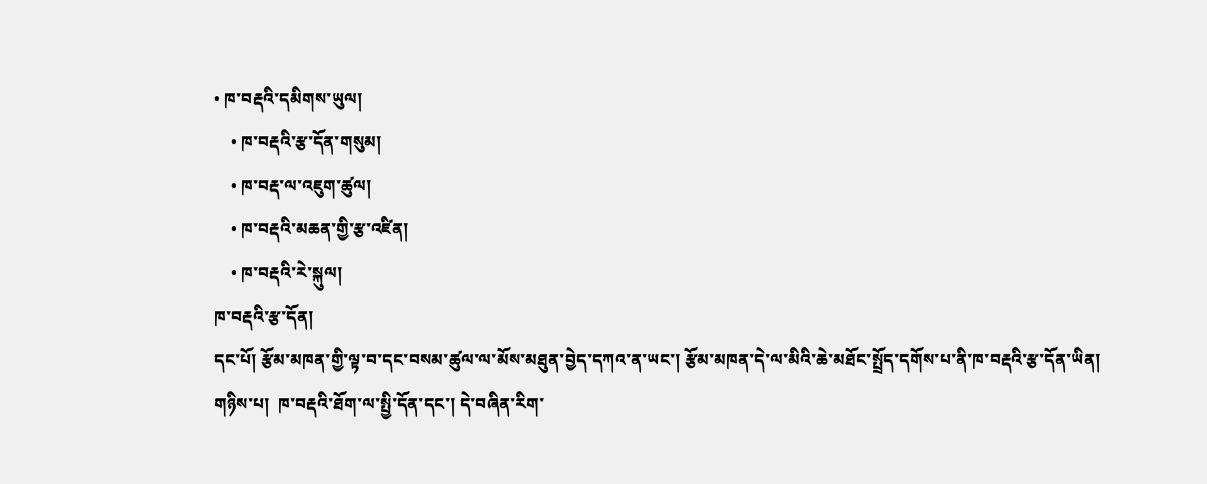• ཁ་བརྡའི་དམིགས་ཡུལ།
    • ཁ་བརྡའི་རྩ་དོན་གསུམ།
    • ཁ་བརྡ་ལ་འཇུག་ཚུལ།
    • ཁ་བརྡའི་མཆན་གྱི་རྩ་འཛིན།
    • ཁ་བརྡའི་རེ་སྐུལ།
ཁ་བརྡའི་རྩ་དོན།
དང་པོ། རྩོམ་མཁན་གྱི་ལྟ་བ་དང་བསམ་ཚུལ་ལ་མོས་མཐུན་བྱེད་དཀའ་ན་ཡང་། རྩོམ་མཁན་དེ་ལ་མིའི་ཆེ་མཐོང་སྤྲོད་དགོས་པ་ནི་ཁ་བརྡའི་རྩ་དོན་ཡིན།
གཉིས་པ།  ཁ་བརྡའི་ཐོག་ལ་སྤྱི་དོན་དང་། དེ་བཞིན་རིག་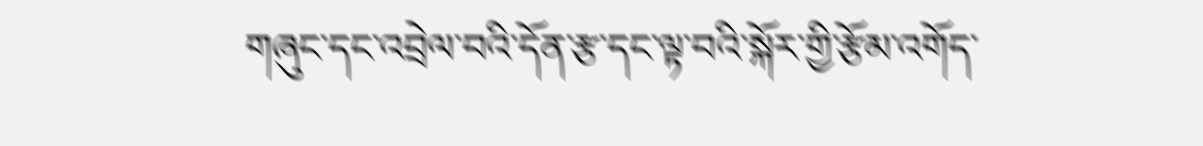གཞུང་དང་འབྲེལ་བའི་དོན་རྩ་དང་ལྟ་བའི་སྐོར་གྱི་རྩོམ་འགོད་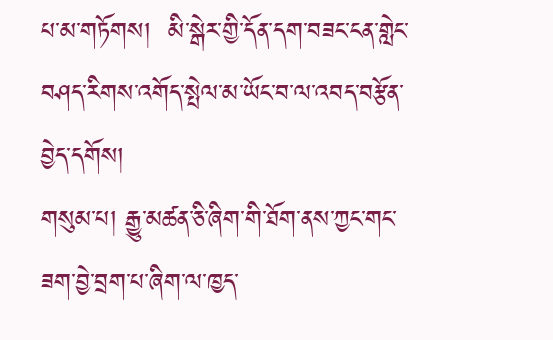པ་མ་གཏོགས།  མི་སྒེར་གྱི་དོན་དག་བཟང་ངན་གླེང་བཤད་རིགས་འགོད་སྤེལ་མ་ཡོང་བ་ལ་འབད་བརྩོན་བྱེད་དགོས།
གསུམ་པ། རྒྱུ་མཚན་ཅི་ཞིག་གི་ཐོག་ནས་ཀྱང་གང་ཟག་བྱེ་བྲག་པ་ཞིག་ལ་ཁྱད་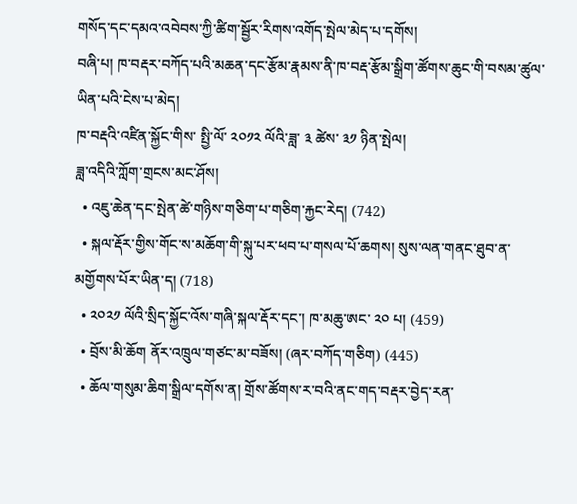གསོད་དང་དམའ་འབེབས་ཀྱི་ཚིག་སྦྱོར་རིགས་འགོད་སྤེལ་མེད་པ་དགོས།
བཞི་པ། ཁ་བརྡར་བཀོད་པའི་མཆན་དང་རྩོམ་རྣམས་ནི་ཁ་བརྡ་རྩོམ་སྒྲིག་ཚོགས་ཆུང་གི་བསམ་ཚུལ་ཡིན་པའི་ངེས་པ་མེད།
ཁ་བརྡའི་འཛིན་སྐྱོང་གིས་ སྤྱི་ལོ་ ༢༠༡༢ ལོའི་ཟླ་ ༣ ཚེས་ ༣༡ ཉིན་སྤེལ།
ཟླ་འདིའི་ཀློག་གྲངས་མང་ཤོས།
  • འཇུ་ཆེན་དང་སྤེན་ཚེ་གཉིས་གཅིག་པ་གཅིག་རྐྱང་རེད། (742)
  • སྐལ་རྡོར་གྱིས་གོང་ས་མཆོག་གི་སྐུ་པར་ཕབ་པ་གསལ་པོ་ཆགས། སུས་ལན་གནང་ཐུབ་ན་མགྱོགས་པོར་ཡིན་ད། (718)
  • ༢༠༢༡ ལོའི་སྲིད་སྐྱོང་འོས་གཞི་སྐལ་རྡོར་དང་། ཁ་མཆུ་ཨང་ ༢༠ པ། (459)
  • བྲོས་མི་ཆོག ནོར་འཁྲུལ་གཙང་མ་བཟོས། (ཞར་བཀོད་གཅིག) (445)
  • ཆོལ་གསུམ་ཆིག་སྒྲིལ་དགོས་ན། གྲོས་ཚོགས་ར་བའི་ནང་གད་བརྡར་བྱེད་རན་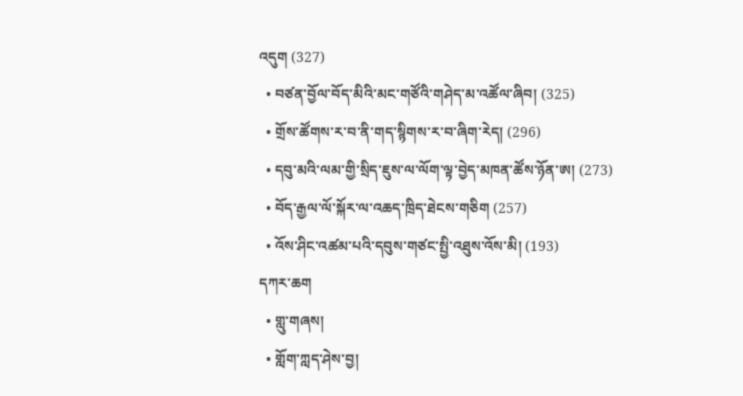འདུག (327)
  • བཙན་བྱོལ་བོད་མིའི་མང་གཙོའི་གཤེད་མ་འཚོལ་ཞིབ། (325)
  • གྲོས་ཚོགས་ར་བ་ནི་གད་སྙིགས་ར་བ་ཞིག་རེད། (296)
  • དབུ་མའི་ལམ་གྱི་སྲིད་ཇུས་ལ་ལོག་ལྟ་བྱེད་མཁན་ཚོས་ཉོན་ཨ། (273)
  • བོད་རྒྱལ་ལོ་སྐོར་ལ་འཆད་ཁྲིད་ཐེངས་གཅིག (257)
  • འོས་ཤིང་འཚམ་པའི་དབུས་གཙང་སྤྱི་འཐུས་འོས་མི། (193)
དཀར་ཆག
  • གླུ་གཞས།
  • གློག་ཀླད་ཤེས་བྱ།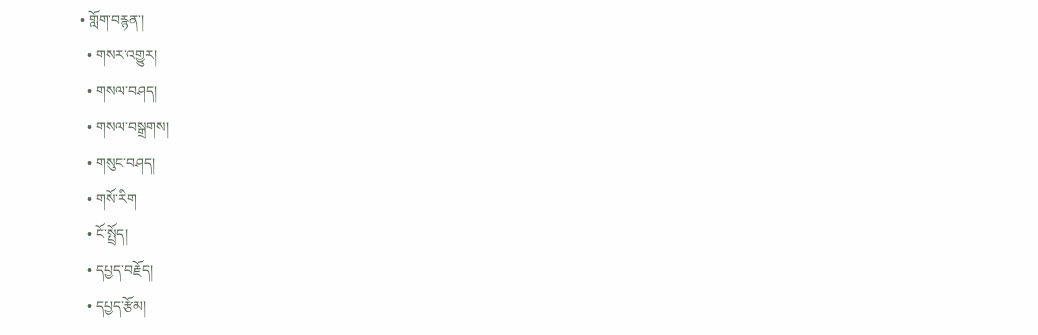• གློག་བརྙན་།
  • གསར་འགྱུར།
  • གསལ་བཤད།
  • གསལ་བསྒྲགས།
  • གསུང་བཤད།
  • གསོ་རིག
  • ངོ་སྤྲོད།
  • དཔྱད་བརྗོད།
  • དཔྱད་རྩོམ།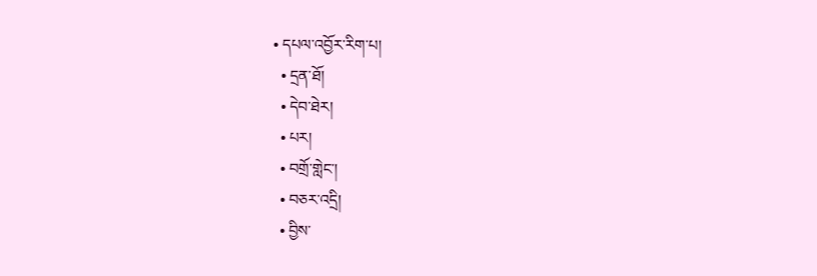• དཔལ་འབྱོར་རིག་པ།
  • དྲན་ཐོ།
  • དེབ་ཐེར།
  • པར།
  • བགྲོ་གླེང་།
  • བཅར་འདྲི།
  • བྱིས་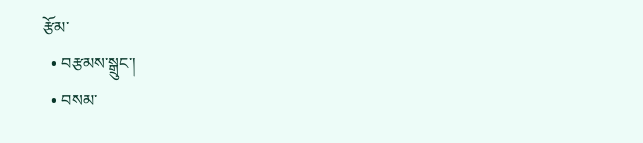རྩོམ་
  • བརྩམས་སྒྲུང་།
  • བསམ་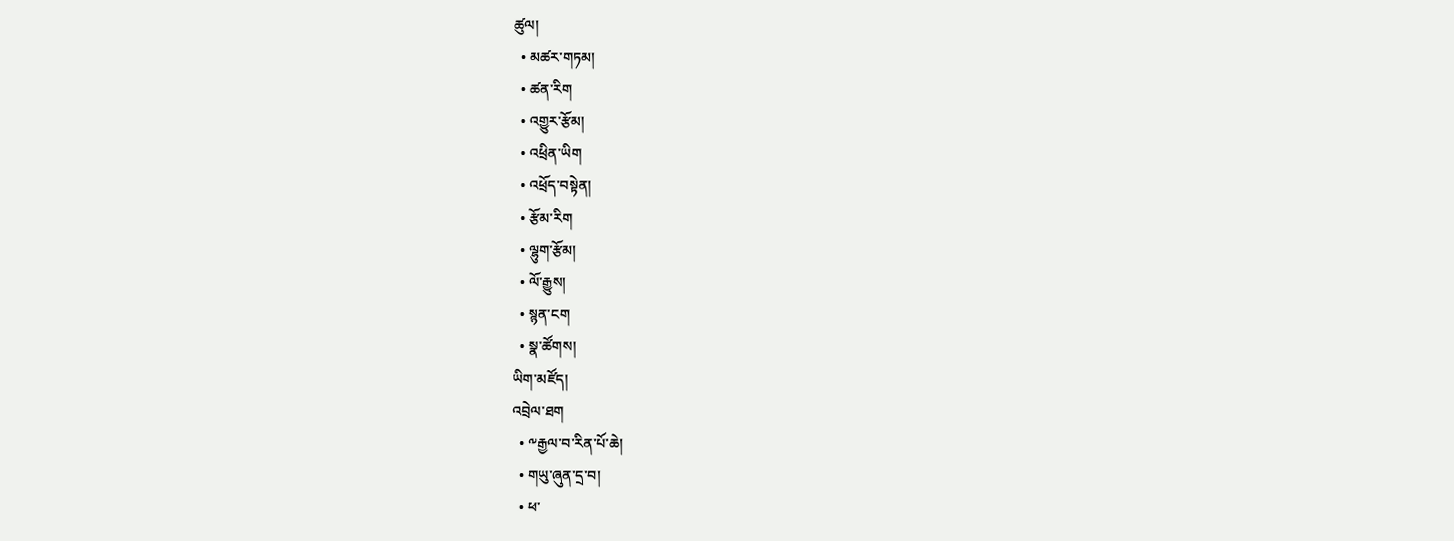ཚུལ།
  • མཚར་གཏམ།
  • ཚན་རིག
  • འགྱུར་རྩོམ།
  • འཕྲིན་ཡིག
  • འཕྲོད་བསྟེན།
  • རྩོམ་རིག
  • ལྷུག་རྩོམ།
  • ལོ་རྒྱུས།
  • སྙན་ངག
  • སྣ་ཚོགས།
ཡིག་མཛོད།
འབྲེལ་ཐག
  • ༸རྒྱལ་བ་རིན་པོ་ཆེ།
  • གཡུ་ཞུན་དྲ་བ།
  • ཕ་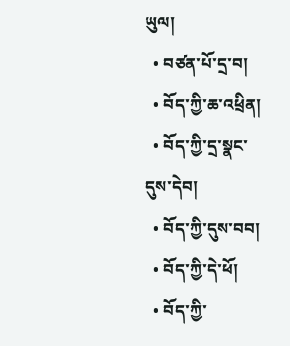ཡུལ།
  • བཙན་པོ་དྲ་བ།
  • བོད་ཀྱི་ཆ་འཕྲིན།
  • བོད་ཀྱི་དྲ་སྣང་དུས་དེབ།
  • བོད་ཀྱི་དུས་བབ།
  • བོད་ཀྱི་དེ་ཕོ།
  • བོད་ཀྱི་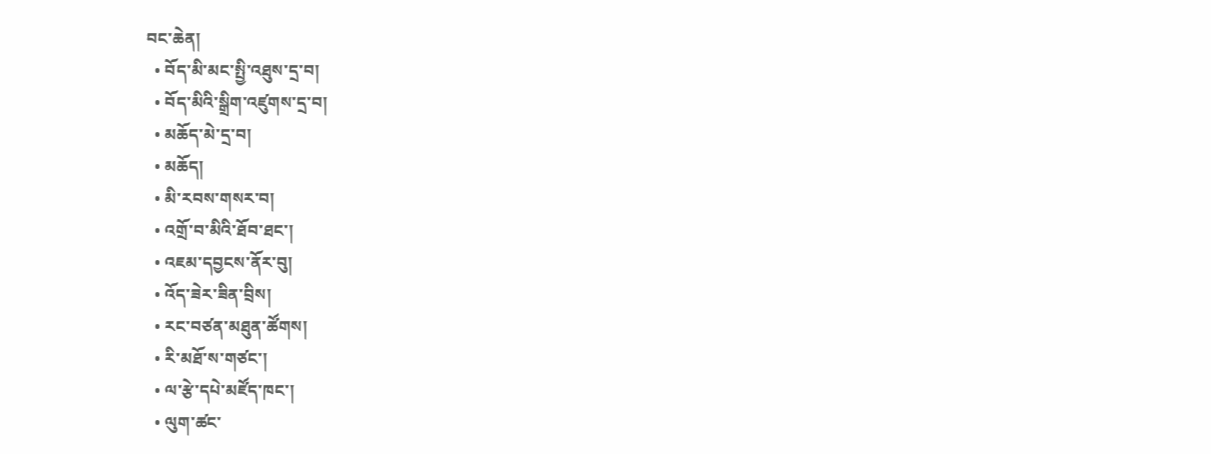བང་ཆེན།
  • བོད་མི་མང་སྤྱི་འཐུས་དྲ་བ།
  • བོད་མིའི་སྒྲིག་འཛུགས་དྲ་བ།
  • མཆོད་མེ་དྲ་བ།
  • མཆོད།
  • མི་རབས་གསར་བ།
  • འགྲོ་བ་མིའི་ཐོབ་ཐང་།
  • འཇམ་དབྱངས་ནོར་བུ།
  • འོད་ཟེར་ཟིན་བྲིས།
  • རང་བཙན་མཐུན་ཚོགས།
  • རི་མཐོ་ས་གཙང་།
  • ལ་རྩེ་དཔེ་མཛོད་ཁང་།
  • ལུག་ཚང་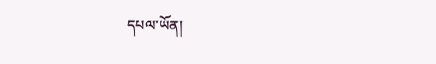དཔལ་ཡོན།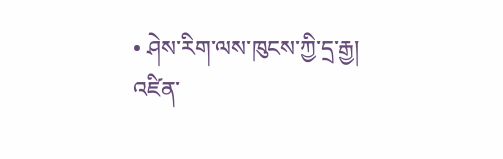• ཤེས་རིག་ལས་ཁུངས་ཀྱི་དྲ་རྒྱ།
འཛིན་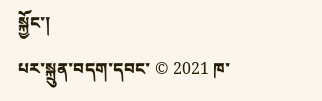སྐྱོང་།
པར་སྐྲུན་བདག་དབང་ © 2021 ཁ་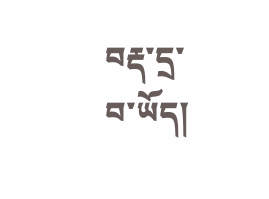བརྡ་དྲ་བ་ཡོད།